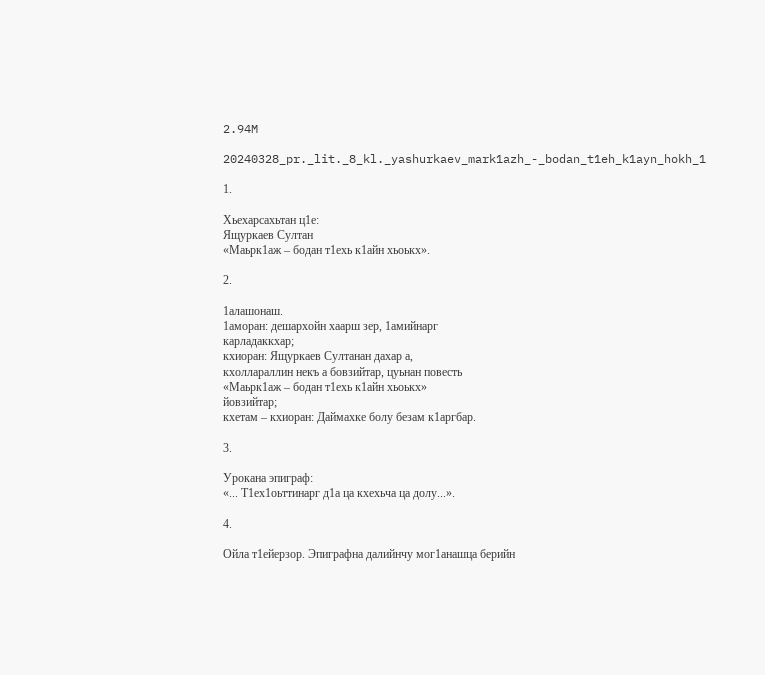2.94M

20240328_pr._lit._8_kl._yashurkaev_mark1azh_-_bodan_t1eh_k1ayn_hokh_1

1.

Хьехарсахьтан ц1е:
Ящуркаев Султан
«Маьрк1аж – бодан т1ехь к1айн хьоькх».

2.

1алашонаш.
1аморан: дешархойн хаарш зер, 1амийнарг
карладаккхар;
кхиоран: Ящуркаев Султанан дахар а,
кхоллараллин некъ а бовзийтар, цуьнан повесть
«Маьрк1аж – бодан т1ехь к1айн хьоькх»
йовзийтар;
кхетам – кхиоран: Даймахке болу безам к1аргбар.

3.

Урокана эпиграф:
«... Т1ех1оьттинарг д1а ца кхехьча ца долу...».

4.

Ойла т1ейерзор. Эпиграфна далийнчу мог1анашца берийн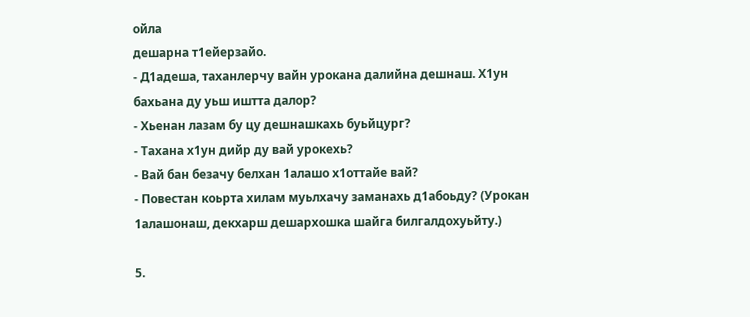ойла
дешарна т1ейерзайо.
- Д1адеша, таханлерчу вайн урокана далийна дешнаш. Х1ун
бахьана ду уьш иштта далор?
- Хьенан лазам бу цу дешнашкахь буьйцург?
- Тахана х1ун дийр ду вай урокехь?
- Вай бан безачу белхан 1алашо х1оттайе вай?
- Повестан коьрта хилам муьлхачу заманахь д1абоьду? (Урокан
1алашонаш, декхарш дешархошка шайга билгалдохуьйту.)

5.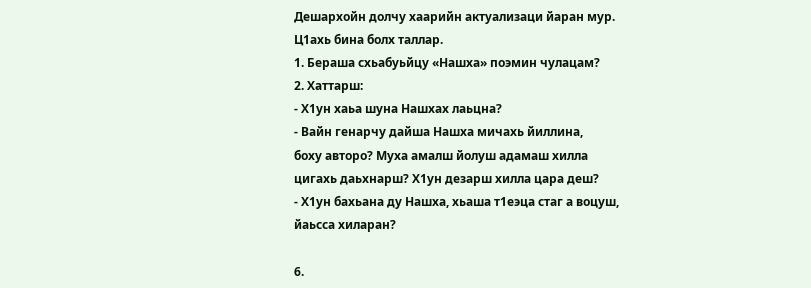Дешархойн долчу хаарийн актуализаци йаран мур.
Ц1ахь бина болх таллар.
1. Бераша схьабуьйцу «Нашха» поэмин чулацам?
2. Хаттарш:
- Х1ун хаьа шуна Нашхах лаьцна?
- Вайн генарчу дайша Нашха мичахь йиллина,
боху авторо? Муха амалш йолуш адамаш хилла
цигахь даьхнарш? Х1ун дезарш хилла цара деш?
- Х1ун бахьана ду Нашха, хьаша т1еэца стаг а воцуш,
йаьсса хиларан?

6.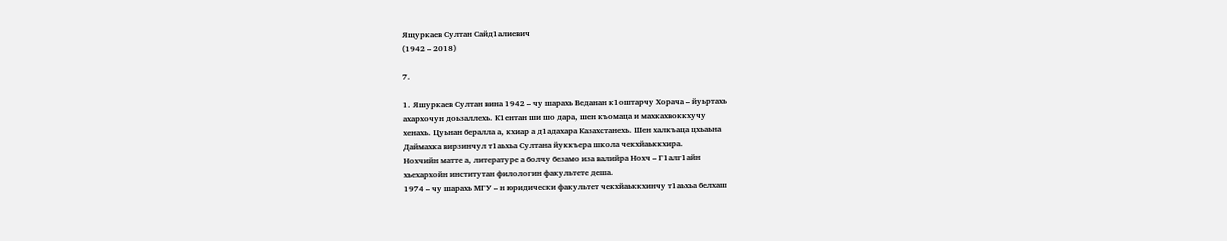Ящуркаев Султан Сайд1алиевич
(1942 – 2018)

7.

1. Яшуркаев Султан вина 1942 – чу шарахь Веданан к1оштарчу Хорача – йуьртахь
ахархочун доьзаллехь. К1ентан ши шо дара, шен къомаца и махкахвоккхучу
хенахь. Цуьнан бералла а, кхиар а д1адахара Казахстанехь. Шен халкъаца цхьаьна
Даймахка вирзинчул т1аьхьа Султана йуккъера школа чекхйаьккхира.
Нохчийн матте а, литературе а болчу безамо иза валийра Нохч – Г1алг1айн
хьехархойн институтан филологин факультете деша.
1974 – чу шарахь МГУ – н юридически факультет чекхйаьккхинчу т1аьхьа белхаш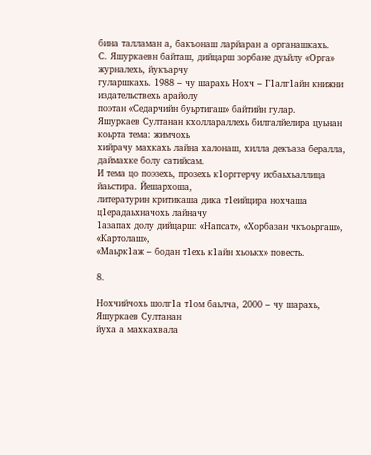бина талламан а, бакъонаш ларйаран а органашкахь.
С. Яшуркаевн байташ, дийцарш зорбане дуьйлу «Орга» журналехь, йукъарчу
гуларшкахь. 1988 – чу шарахь Нохч – Г1алг1айн книжни издательствехь арайолу
поэтан «Седарчийн буьртигаш» байтийн гулар.
Яшуркаев Султанан кхоллараллехь билгалйелира цуьнан коьрта тема: жимчохь
хийрачу махкахь лайна халонаш, хилла декъаза бералла, даймахке болу сатийсам.
И тема цо поэзехь, прозехь к1орггерчу исбаьхьаллица йаьстира. Йешархоша,
литературин критикаша дика т1еийцира нохчаша ц1ерадаьхначохь лайначу
1азапах долу дийцарш: «Напсат», «Хорбазан чкъоьргаш», «Картолаш»,
«Маьрк1аж – бодан т1ехь к1айн хьоькх» повесть.

8.

Нохчийчохь шолг1а т1ом баьлча, 2000 – чу шарахь, Яшуркаев Султанан
йуха а махкахвала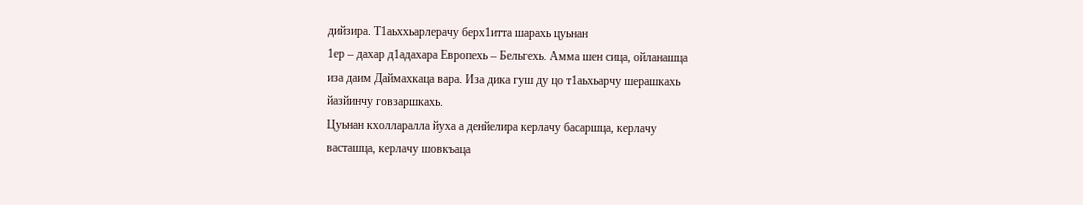дийзира. Т1аьххьарлерачу берх1итта шарахь цуьнан
1ер – дахар д1адахара Европехь – Бельгехь. Амма шен сица, ойланашца
иза даим Даймахкаца вара. Иза дика гуш ду цо т1аьхьарчу шерашкахь
йазйинчу говзаршкахь.
Цуьнан кхолларалла йуха а денйелира керлачу басаршца, керлачу
васташца, керлачу шовкъаца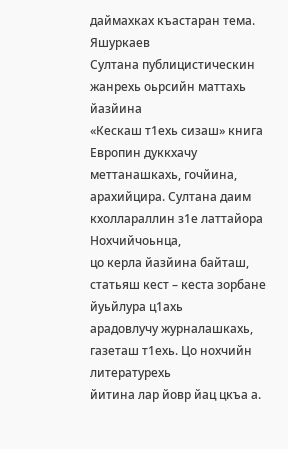даймахках къастаран тема. Яшуркаев
Султана публицистическин жанрехь оьрсийн маттахь йазйина
«Кескаш т1ехь сизаш» книга Европин дуккхачу меттанашкахь, гочйина,
арахийцира. Султана даим кхоллараллин з1е латтайора Нохчийчоьнца,
цо керла йазйина байташ, статьяш кест – кеста зорбане йуьйлура ц1ахь
арадовлучу журналашкахь, газеташ т1ехь. Цо нохчийн литературехь
йитина лар йовр йац цкъа а.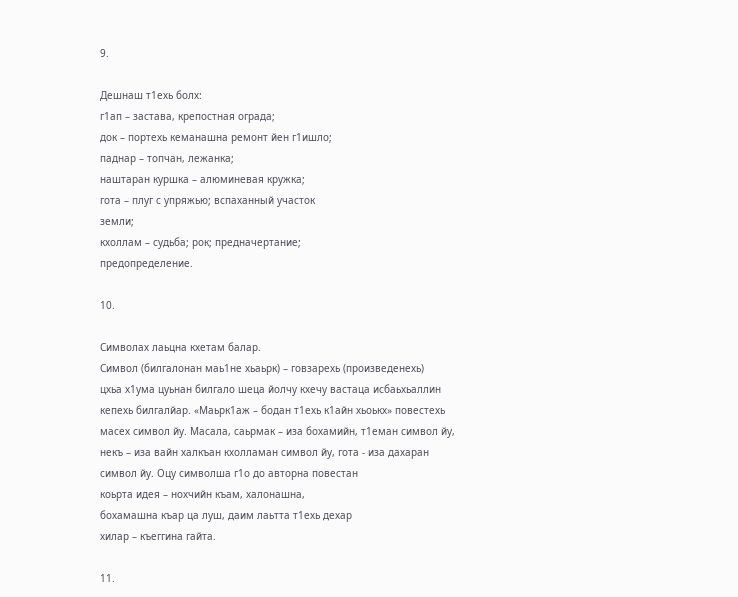9.

Дешнаш т1ехь болх:
г1ап – застава, крепостная ограда;
док – портехь кеманашна ремонт йен г1ишло;
паднар – топчан, лежанка;
наштаран куршка – алюминевая кружка;
гота – плуг с упряжью; вспаханный участок
земли;
кхоллам – судьба; рок; предначертание;
предопределение.

10.

Символах лаьцна кхетам балар.
Символ (билгалонан маь1не хьаьрк) – говзарехь (произведенехь)
цхьа х1ума цуьнан билгало шеца йолчу кхечу вастаца исбаьхьаллин
кепехь билгалйар. «Маьрк1аж – бодан т1ехь к1айн хьоькх» повестехь
масех символ йу. Масала, саьрмак – иза бохамийн, т1еман символ йу,
некъ – иза вайн халкъан кхолламан символ йу, гота - иза дахаран
символ йу. Оцу символша г1о до авторна повестан
коьрта идея – нохчийн къам, халонашна,
бохамашна къар ца луш, даим лаьтта т1ехь дехар
хилар – къеггина гайта.

11.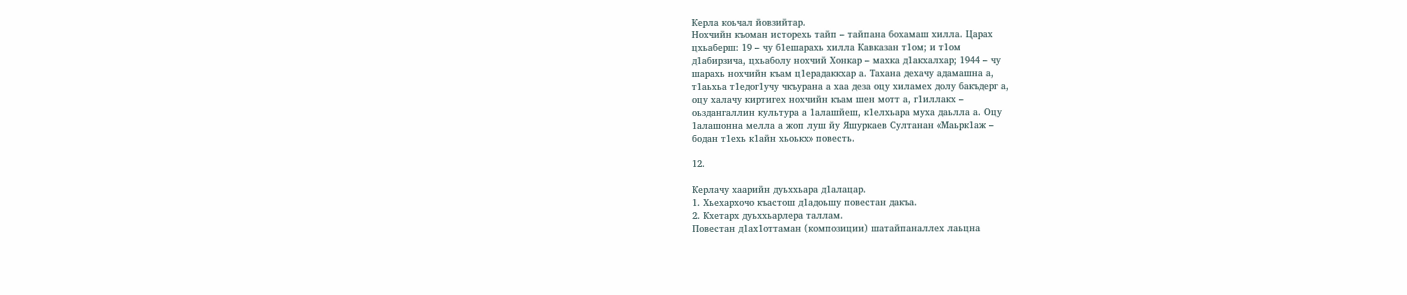Керла коьчал йовзийтар.
Нохчийн къоман исторехь тайп – тайпана бохамаш хилла. Царах
цхьаберш: 19 – чу б1ешарахь хилла Кавказан т1ом; и т1ом
д1абирзича, цхьаболу нохчий Хонкар – махка д1акхалхар; 1944 – чу
шарахь нохчийн къам ц1ерадаккхар а. Тахана дехачу адамашна а,
т1аьхьа т1едог1учу чкъурана а хаа деза оцу хиламех долу бакъдерг а,
оцу халачу киртигех нохчийн къам шен мотт а, г1иллакх –
оьздангаллин культура а 1алашйеш, к1елхьара муха даьлла а. Оцу
1алашонна мелла а жоп луш йу Яшуркаев Султанан «Маьрк1аж –
бодан т1ехь к1айн хьоькх» повесть.

12.

Керлачу хаарийн дуьххьара д1алацар.
1. Хьехархочо къастош д1адоьшу повестан дакъа.
2. Кхетарх дуьххьарлера таллам.
Повестан д1ах1оттаман (композиции) шатайпаналлех лаьцна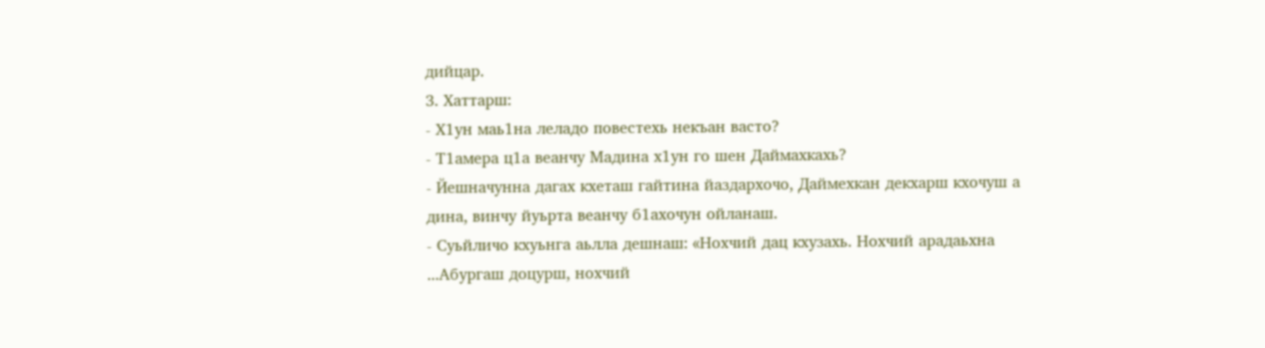дийцар.
3. Хаттарш:
- Х1ун маь1на леладо повестехь некъан васто?
- Т1амера ц1а веанчу Мадина х1ун го шен Даймахкахь?
- Йешначунна дагах кхеташ гайтина йаздархочо, Даймехкан декхарш кхочуш а
дина, винчу йуьрта веанчу б1ахочун ойланаш.
- Суьйличо кхуьнга аьлла дешнаш: «Нохчий дац кхузахь. Нохчий арадаьхна
...Абургаш доцурш, нохчий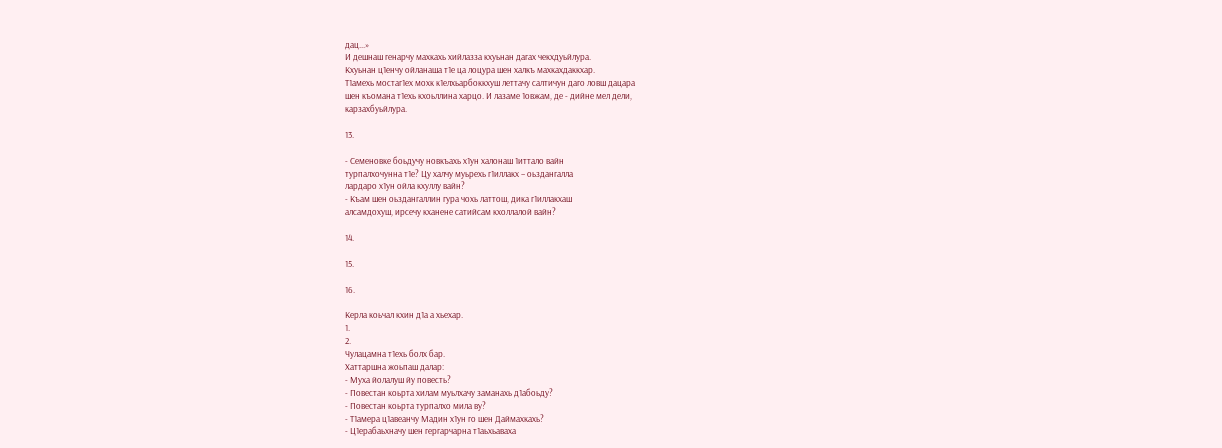дац...»
И дешнаш генарчу махкахь хийлазза кхуьнан дагах чекхдуьйлура.
Кхуьнан ц1енчу ойланаша т1е ца лоцура шен халкъ махкахдаккхар.
Т1амехь мостаг1ех мохк к1елхьарбоккхуш леттачу салтичун даго ловш дацара
шен къомана т1ехь кхоьллина харцо. И лазаме 1овжам, де - дийне мел дели,
карзахбуьйлура.

13.

- Семеновке боьдучу новкъахь х1ун халонаш 1иттало вайн
турпалхочунна т1е? Цу халчу муьрехь г1иллакх – оьздангалла
лардаро х1ун ойла кхуллу вайн?
- Къам шен оьздангаллин гура чохь латтош, дика г1иллакхаш
алсамдохуш, ирсечу кханене сатийсам кхоллалой вайн?

14.

15.

16.

Керла коьчал кхин д1а а хьехар.
1.
2.
Чулацамна т1ехь болх бар.
Хаттаршна жоьпаш далар:
- Муха йолалуш йу повесть?
- Повестан коьрта хилам муьлхачу заманахь д1абоьду?
- Повестан коьрта турпалхо мила ву?
- Т1амера ц1авеанчу Мадин х1ун го шен Даймахкахь?
- Ц1ерабаьхначу шен гергарчарна т1аьхьаваха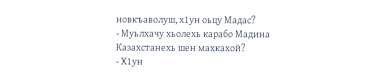новкъаволуш, х1ун оьцу Мадас?
- Муьлхачу хьолехь карабо Мадина
Казахстанехь шен махкахой?
- Х1ун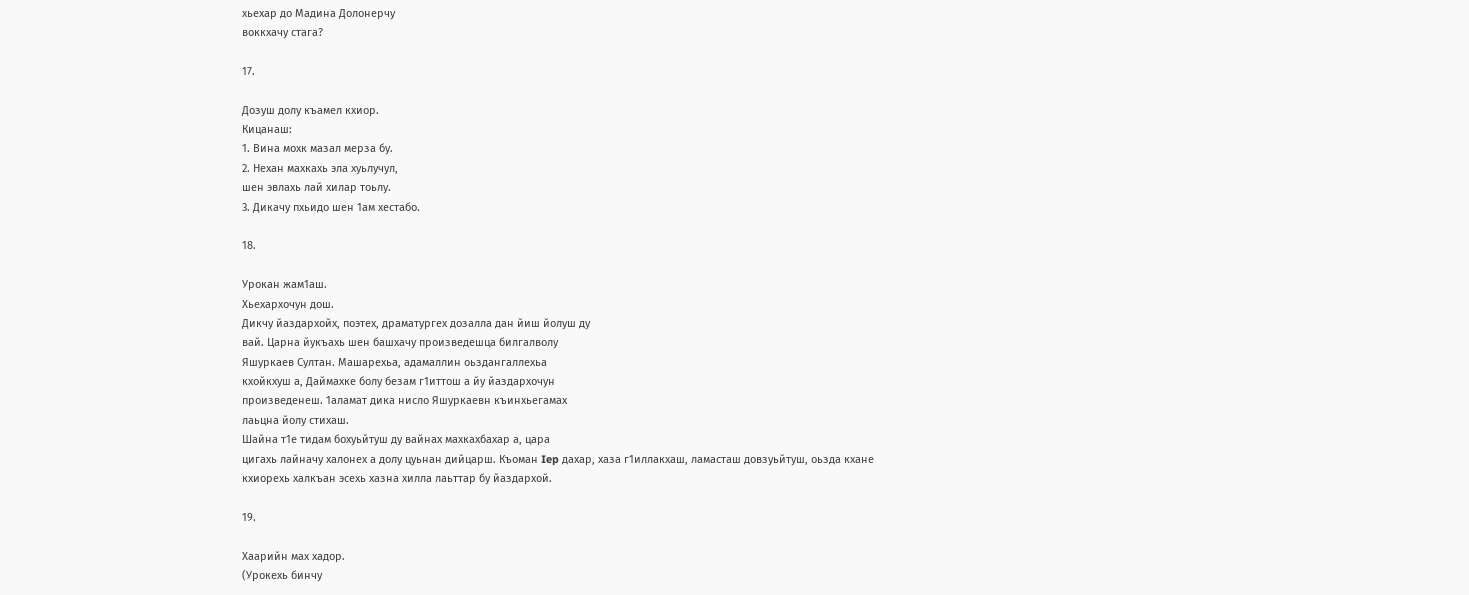хьехар до Мадина Долонерчу
воккхачу стага?

17.

Дозуш долу къамел кхиор.
Кицанаш:
1. Вина мохк мазал мерза бу.
2. Нехан махкахь эла хуьлучул,
шен эвлахь лай хилар тоьлу.
3. Дикачу пхьидо шен 1ам хестабо.

18.

Урокан жам1аш.
Хьехархочун дош.
Дикчу йаздархойх, поэтех, драматургех дозалла дан йиш йолуш ду
вай. Царна йукъахь шен башхачу произведешца билгалволу
Яшуркаев Султан. Машарехьа, адамаллин оьздангаллехьа
кхойкхуш а, Даймахке болу безам г1иттош а йу йаздархочун
произведенеш. 1аламат дика нисло Яшуркаевн къинхьегамах
лаьцна йолу стихаш.
Шайна т1е тидам бохуьйтуш ду вайнах махкахбахар а, цара
цигахь лайначу халонех а долу цуьнан дийцарш. Къоман Iep дахар, хаза г1иллакхаш, ламасташ довзуьйтуш, оьзда кхане
кхиорехь халкъан эсехь хазна хилла лаьттар бу йаздархой.

19.

Хаарийн мах хадор.
(Урокехь бинчу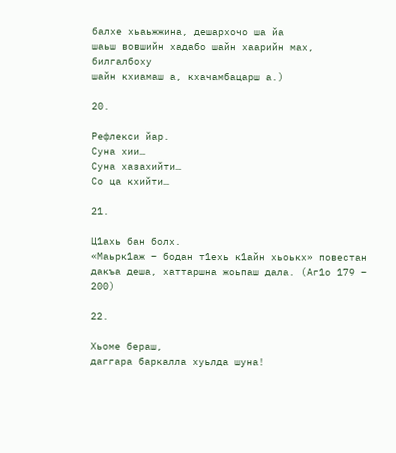балхе хьаьжжина, дешархочо ша йа
шаьш вовшийн хадабо шайн хаарийн мах, билгалбоху
шайн кхиамаш а, кхачамбацарш а.)

20.

Рефлекси йар.
Суна хии…
Суна хазахийти…
Со ца кхийти…

21.

Ц1ахь бан болх.
«Маьрк1аж – бодан т1ехь к1айн хьоькх» повестан
дакъа деша, хаттаршна жоьпаш дала. (Аг1о 179 – 200)

22.

Хьоме бераш,
даггара баркалла хуьлда шуна!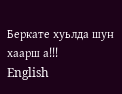Беркате хуьлда шун хаарш а!!!
English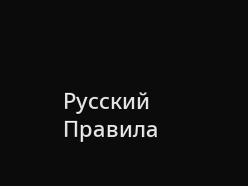Русский Правила